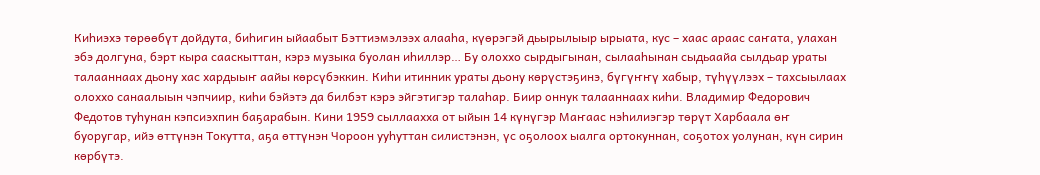Киһиэхэ төрөөбүт дойдута, биһигин ыйаабыт Бэттиэмэлээх алааһа, күөрэгэй дьырылыыр ырыата, кус – хаас араас саҥата, улахан эбэ долгуна, бэрт кыра сааскыттан, кэрэ музыка буолан иһиллэр… Бу олоххо сырдыгынан, сылааһынан сыдьаайа сылдьар ураты талааннаах дьону хас хардыыҥ аайы көрсүбэккин. Киһи итинник ураты дьону көрүстэҕинэ, бүгүҥҥү хабыр, түһүүлээх – тахсыылаах олоххо санаалыын чэпчиир, киһи бэйэтэ да билбэт кэрэ эйгэтигэр талаһар. Биир оннук талааннаах киһи. Владимир Федорович Федотов туһунан кэпсиэхпин баҕарабын. Кини 1959 сыллаахха от ыйын 14 күнүгэр Маҥаас нэһилиэгэр төрүт Харбаала өҥ буоругар, ийэ өттүнэн Токутта, аҕа өттүнэн Чороон ууһуттан силистэнэн, үс оҕолоох ыалга ортокуннан, соҕотох уолунан, күн сирин көрбүтэ.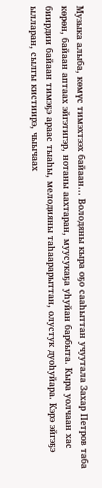Музыка алыба, көмүс тимэхтээх байаан… Володяны кыра оҕо сааһыттан учуутала Захар Петров таба көрөн, байаан аптаах эйгэтигэр, нотаны аахтаран, муусукаҕа уһуйан барбыта. Кыра уолчаан хас биирдии байаан тимэҕэ араас тыаһы, мелодияны таһаарарыттан, олустук дуоһуйара. Кэрэ эйгэҕэ ылларан, сылгы кистиирэ, чыычаах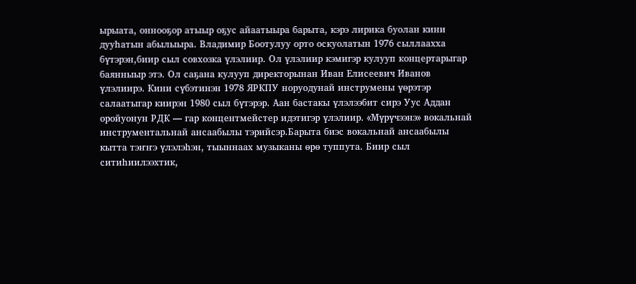ырыата, оннооҕор атыыр оҕус айаатыыра барыта, кэрэ лирика буолан кини дууһатын абылыыра. Владимир Боотулуу орто оскуолатын 1976 сыллаахха бүтэрэн,биир сыл совхозка үлэлиир. Ол үлэлиир кэмигэр кулууп концертарыгар баянныыр этэ. Ол саҕана кулууп директорынан Иван Елисеевич Иванов үлэлиирэ. Кини сүбэтинэн 1978 ЯРКПУ норуодунай инструмены үөрэтэр салаатыгар киирэн 1980 сыл бүтэрэр. Аан бастакы үлэлээбит сирэ Уус Аддан оройуонун РДК — гар концентмейстер идэтигэр үлэлиир. «Мүрүчээнэ» вокальнай инструментальнай ансаабылы тэрийсэр.Барыта биэс вокальнай ансаабылы кытта тэҥҥэ үлэлэһэн, тыыннаах музыканы өрө туппута. Биир сыл ситиһиилээхтик,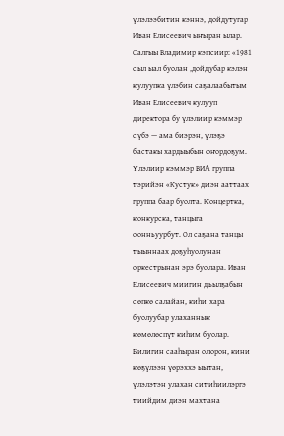үлэлээбитин кэннэ, дойдутугар Иван Елисеевич ыҥыран ылар. Салгыы Владимир кэпсиир: «1981 сыл ыал буолан ,дойдубар кэлэн кулуупка үлэбин саҕалаабытым Иван Елисеевич кулууп директора бу үлэлиир кэммэр сүбэ — ама биэрэн, үлэҕэ бастакы хардыыбын оҥордоҕум. Үлэлиир кэммэр ВИА группа тэрийэн «Кустук» диэн ааттаах группа баар буолта. Концертка, конкурска, танцыга оонньуурбут. Ол саҕана танцы тыыннаах доҕуһуолунан оркестрынан эрэ буолара. Иван Елисеевич миигин дьылҕабын сөпкө салайан, киһи хара буолуубар улаханнык көмөлөспүт киһим буолар. Билигин сааһыран олорон, кини көҕүлээн үөрэххэ ыытан, үлэлэтэн улахан ситиһиилэргэ тиийдим диэн махтана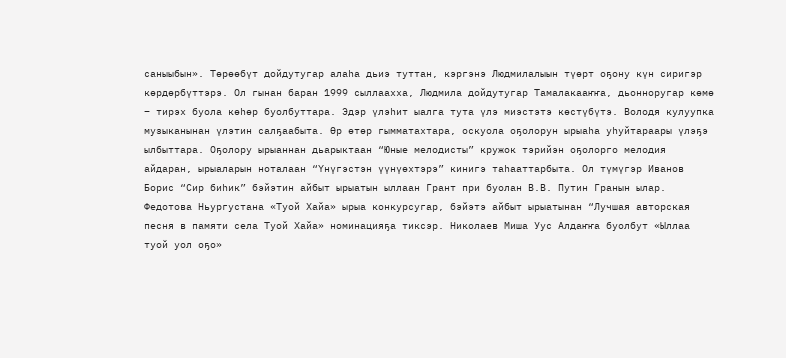саныыбын». Төрөөбүт дойдутугар алаһа дьиэ туттан, кэргэнэ Людмилалыын түөрт оҕону күн сиригэр көрдөрбүттэрэ. Ол гынан баран 1999 сыллаахха, Людмила дойдутугар Тамалакааҥҥа, дьонноругар көмө – тирэх буола көһөр буолбуттара. Эдэр үлэһит ыалга тута үлэ миэстэтэ көстүбүтэ. Володя кулуупка музыканынан үлэтин салҕаабыта. Өр өтөр гымматахтара, оскуола оҕолорун ырыаһа уһуйтараары үлэҕэ ылбыттара. Оҕолору ырыаннан дьарыктаан “Юные мелодисты” кружок тэрийэн оҕолорго мелодия айдаран, ырыаларын ноталаан “Үнүгэстэн үүнүөхтэрэ” кинигэ таһааттарбыта. Ол түмүгэр Иванов Борис “Сир биһик” бэйэтин айбыт ырыатын ыллаан Грант при буолан В.В. Путин Гранын ылар. Федотова Ньургустана «Туой Хайа» ырыа конкурсугар, бэйэтэ айбыт ырыатынан “Лучшая авторская песня в памяти села Туой Хайа» номинацияҕа тиксэр. Николаев Миша Уус Алдаҥҥа буолбут «Ыллаа туой уол оҕо»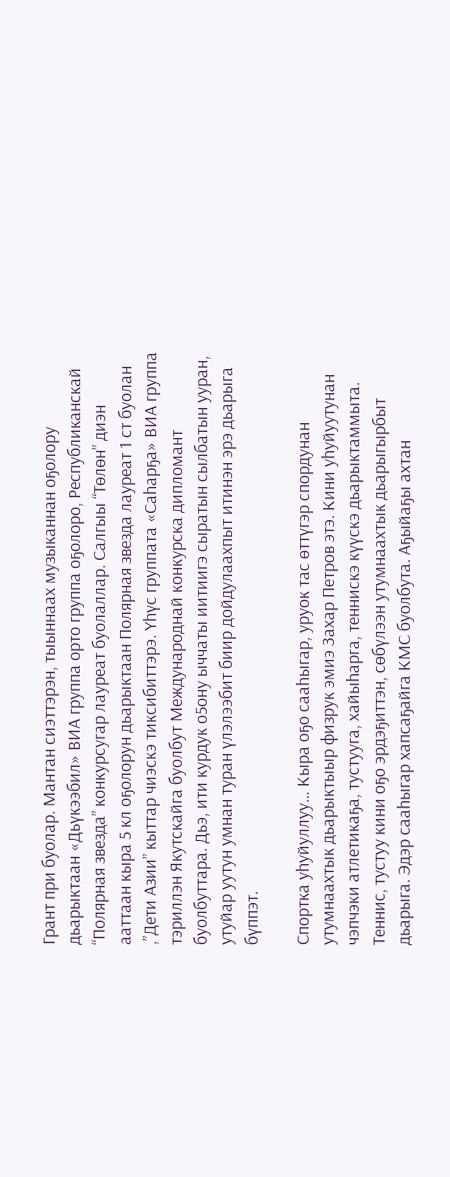Грант при буолар. Мантан сиэттэрэн, тыыннаах музыканнан оҕолору дьарыктаан «Дьүкээбил» ВИА группа орто группа оҕолоро, Республиканскай “Полярная звезда” конкурсугар лауреат буолаллар. Салгыы “Төлөн” диэн ааттаан кыра 5 кл оҕолорун дьарыктаан Полярная звезда лауреат 1 ст буолан ,”Дети Азии” кыттар чиэскэ тиксибиттэрэ. Үһүс группата «Саһарҕа» ВИА группа тэриллэн Якутскайга буолбут Международнай конкурска дипломант буолбуттара. Дьэ, ити курдук о5ону ыччаты иитиигэ сыратын сылбатын ууран, утуйар уутун умнан туран үлэлээбит биир дойдулаахпыт итинэн эрэ дьарыга бүппэт.

Спортка уһуйуллуу… Кыра оҕо сааһыгар, уруок тас өттүгэр спордунан утумнаахтык дьарыктыыр физрук эмиэ Захар Петров этэ. Кини уһуйуутунан чэпчэки атлетикаҕа, тустууга, хайыһарга, теннискэ күүскэ дьарыктаммыта. Теннис, тустуу кини оҕо эрдэҕиттэн, сөбүлээн утумнаахтык дьарыгырбыт дьарыга. Эдэр сааһыгар хапсаҕайга КМС буолбута. Аҕыйаҕы ахтан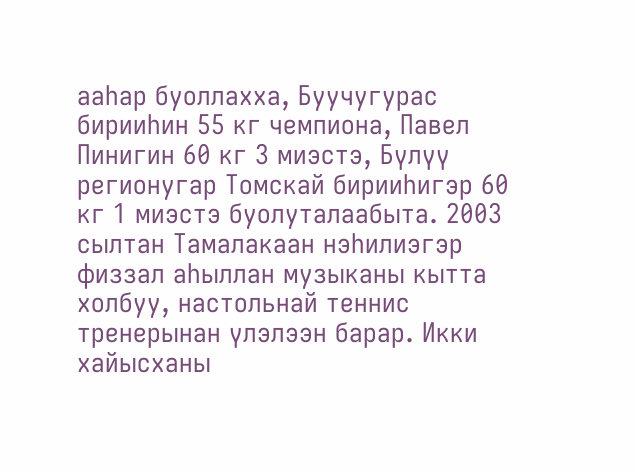ааһар буоллахха, Буучугурас бирииһин 55 кг чемпиона, Павел Пинигин 60 кг 3 миэстэ, Бүлүү регионугар Томскай бирииһигэр 60 кг 1 миэстэ буолуталаабыта. 2003 сылтан Тамалакаан нэһилиэгэр физзал аһыллан музыканы кытта холбуу, настольнай теннис тренерынан үлэлээн барар. Икки хайысханы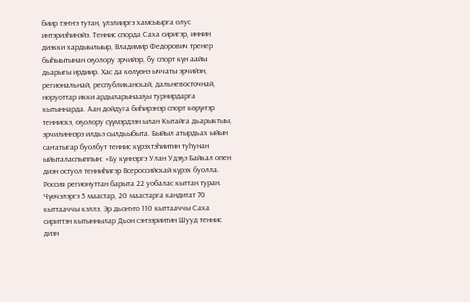биир тэҥҥэ тутан, үлэлииргэ хамсыырга олус интэриэһинэйэ. Теннис спорда Саха сиригэр, иннин диэкки хардыылыыр, Владимир Федорович тренер быһыытынан оҕолору эрчийэр, бу спорт күн аайы дьарыгы ирдиир. Хас да көлүөнэ ыччаты эрчийэн, региональнай, республиканскай, дальневосточнай, норуоттар икки ардыларынааҕы турнирдарга кытыннарда. Аан дойдуга биһирэнэр спорт көрүҥэр теннискэ, оҕолору сүүмэрдээн ылан Кытайга дьарыктыы, эрчилиннэрэ илдьэ сылдьыбыта. Быйыл атырдьах ыйын саҥатыгар буолбут теннис күрэхтэһиитин туһунан ыйыталаспыппын: «Бу күннэргэ Улан Удэҕэ Байкал опен диэн остуол тенниһигэр Всероссийскай күрэх буолла. Россия регионуттан барыта 22 уобалас кыттан туран. Чүөчэлэргэ 5 маастар, 20 маастарга кандитат 70 кыттааччы кэллэ. Эр дьоҥҥо 110 кыттааччы Саха сириттэн кытыннылар Дьон сэҥээриитин Шууд теннис диэн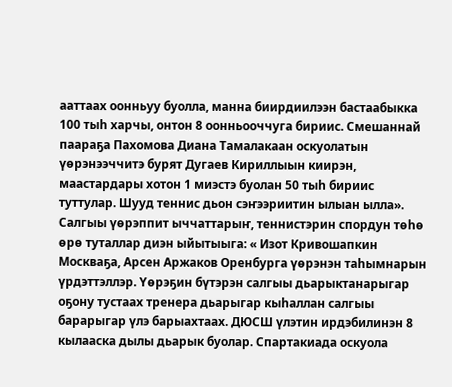ааттаах оонньуу буолла, манна биирдиилээн бастаабыкка 100 тыһ харчы, онтон 8 оонньооччуга бириис. Смешаннай паараҕа Пахомова Диана Тамалакаан оскуолатын үөрэнээччитэ бурят Дугаев Кириллыын киирэн, маастардары хотон 1 миэстэ буолан 50 тыһ бириис туттулар. Шууд теннис дьон сэҥээриитин ылыан ылла». Салгыы үөрэппит ыччаттарыҥ, теннистэрин спордун төһө өрө туталлар диэн ыйытыыга: « Изот Кривошапкин Москваҕа, Арсен Аржаков Оренбурга үөрэнэн таһымнарын үрдэттэллэр. Үөрэҕин бүтэрэн салгыы дьарыктанарыгар оҕону тустаах тренера дьарыгар кыһаллан салгыы барарыгар үлэ барыахтаах. ДЮСШ үлэтин ирдэбилинэн 8 кылааска дылы дьарык буолар. Спартакиада оскуола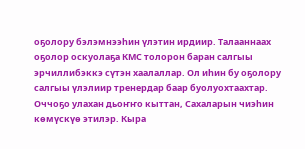оҕолору бэлэмнээһин үлэтин ирдиир. Талааннаах оҕолор оскуолаҕа КМС толорон баран салгыы эрчиллибэккэ сүтэн хаалаллар. Ол иһин бу оҕолору салгыы үлэлиир тренердар баар буолуохтаахтар. Оччоҕо улахан дьоҥҥо кыттан, Сахаларын чиэһин көмүскүө этилэр. Кыра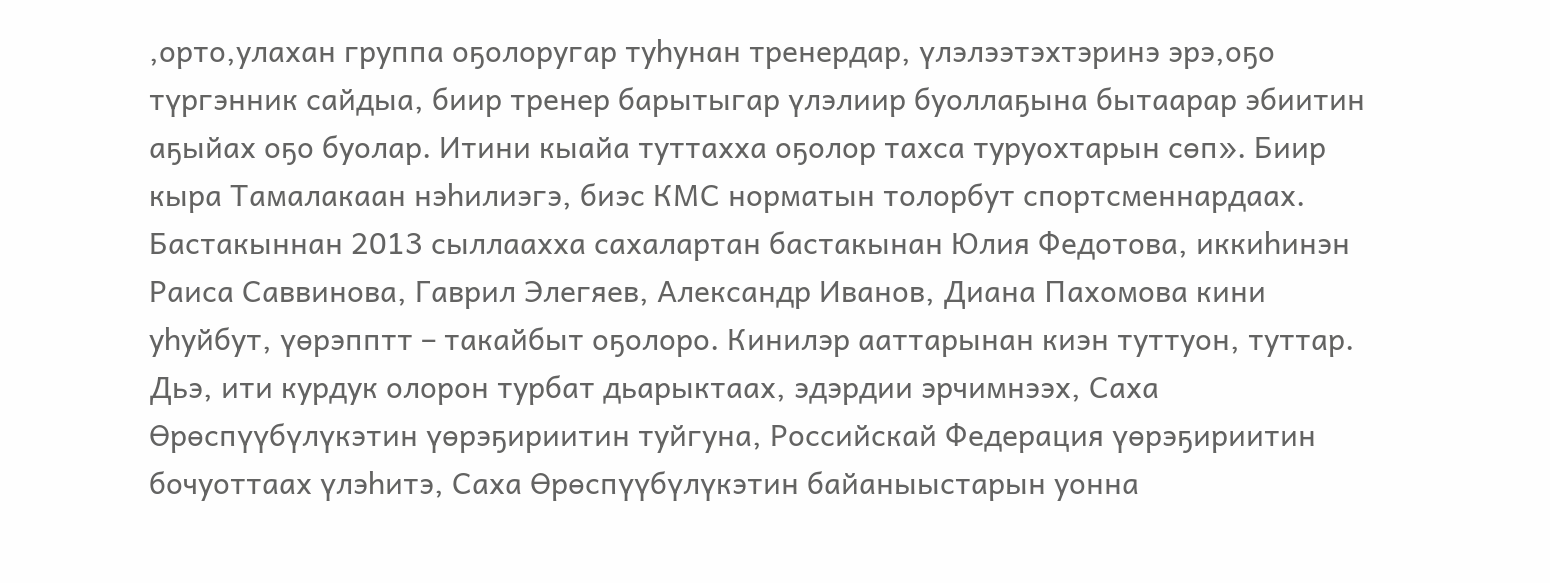,орто,улахан группа оҕолоругар туһунан тренердар, үлэлээтэхтэринэ эрэ,оҕо түргэнник сайдыа, биир тренер барытыгар үлэлиир буоллаҕына бытаарар эбиитин аҕыйах оҕо буолар. Итини кыайа туттахха оҕолор тахса туруохтарын сөп». Биир кыра Тамалакаан нэһилиэгэ, биэс КМС норматын толорбут спортсменнардаах. Бастакыннан 2013 сыллаахха сахалартан бастакынан Юлия Федотова, иккиһинэн Раиса Саввинова, Гаврил Элегяев, Александр Иванов, Диана Пахомова кини уһуйбут, үөрэпптт – такайбыт оҕолоро. Кинилэр ааттарынан киэн туттуон, туттар. Дьэ, ити курдук олорон турбат дьарыктаах, эдэрдии эрчимнээх, Саха Өрөспүүбүлүкэтин үөрэҕириитин туйгуна, Российскай Федерация үөрэҕириитин бочуоттаах үлэһитэ, Саха Өрөспүүбүлүкэтин байаныыстарын уонна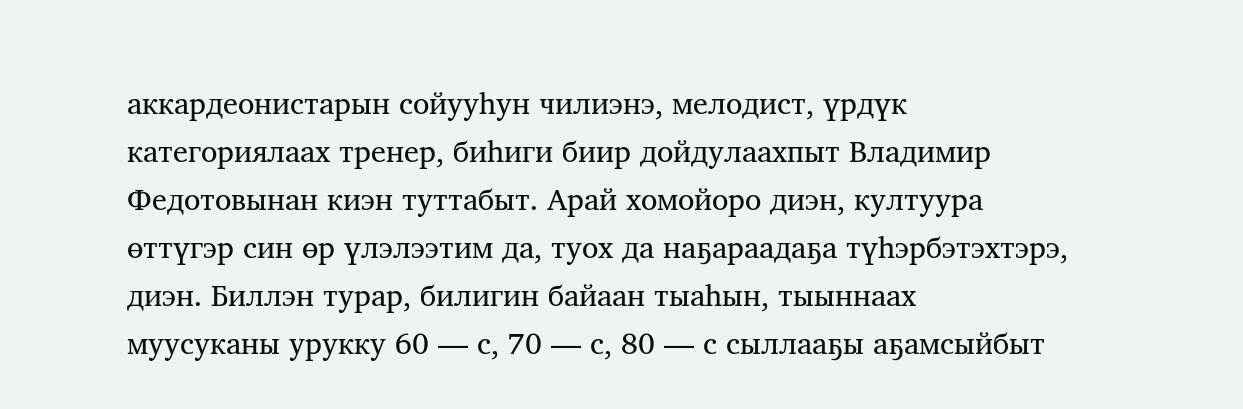аккардеонистарын сойууһун чилиэнэ, мелодист, үрдүк категориялаах тренер, биһиги биир дойдулаахпыт Владимир Федотовынан киэн туттабыт. Арай хомойоро диэн, култуура өттүгэр син өр үлэлээтим да, туох да наҕараадаҕа түһэрбэтэхтэрэ, диэн. Биллэн турар, билигин байаан тыаһын, тыыннаах муусуканы урукку 60 — с, 70 — с, 80 — с сыллааҕы аҕамсыйбыт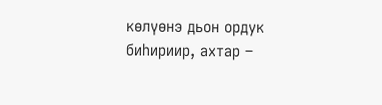көлүөнэ дьон ордук биһириир, ахтар –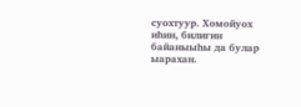суохтуур. Хомойуох иһин, билигин байаныыһы да булар ыарахан.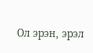Ол эрэн, эрэл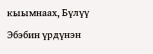кыымнаах, Бүлүү Эбэбин үрдүнэн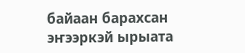байаан барахсан эҥээркэй ырыата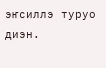эҥсиллэ туруо диэн.